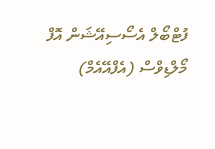ފުޓްބޯލް އެސޯސިއޭޝަން އޮފް މޯލްޑިވްސް (އެފްއޭއެމް)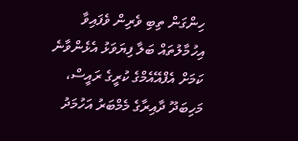ހިންގަން ތިބި ވެރިން ވެފައިވާ އިހުމާލުތައް ބަލާ ފިޔަވަޅު އެޅެންވާނެ ކަމަށް އެފްއޭއެމްގެ ކުރީގެ ރައީސް، މަހިބަދޫ ދާއިރާގެ މެމްބަރު އަހުމަދު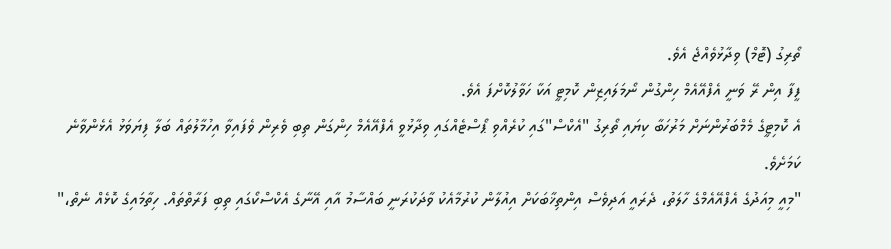ތޯރިގު (ޓޮމް) ވިދާޅުވެއްޖެ އެވެ.
ފީފާ އިން ރޭ ވަނީ އެފްއޭއެމް ހިންގުން ނޯމަލައިޒިން ކޮމިޓީ އަކާ ހަވާލުކޮށްފަ އެވެ.
އެ ކޮމިޓީގެ މެމްބަރުންނަށް މަރުހަބާ ކިޔައި ތޯރިގު "އެކްސް"ގައި ކުރެއްވި ޕޯސްޓެއްގައި ވިދާޅުވީ އެފްއޭއެމް ހިންގަން ތިބި ވެރިން ވެފައިވާ އިހުމާލުތައް ބަލާ ފިޔަވަޅު އެޅެންވާނެ ކަމަށެވެ.
"މިއީ މިއަދުގެ އެފްއޭއެމްގެ ހާލަތު، ދެރައީ އަދިވެސް އިންތިޚާބަކަށް އިއުލާން ކުރުމާއެކު ވާދަކުރަނީ ބައްސާމު އާއި އޭނާގެ އެކްސްކޯގައި ތިބި ފަރާތްތައް. ހިތާމައިގެ ކޮޅެއް ނެތް،"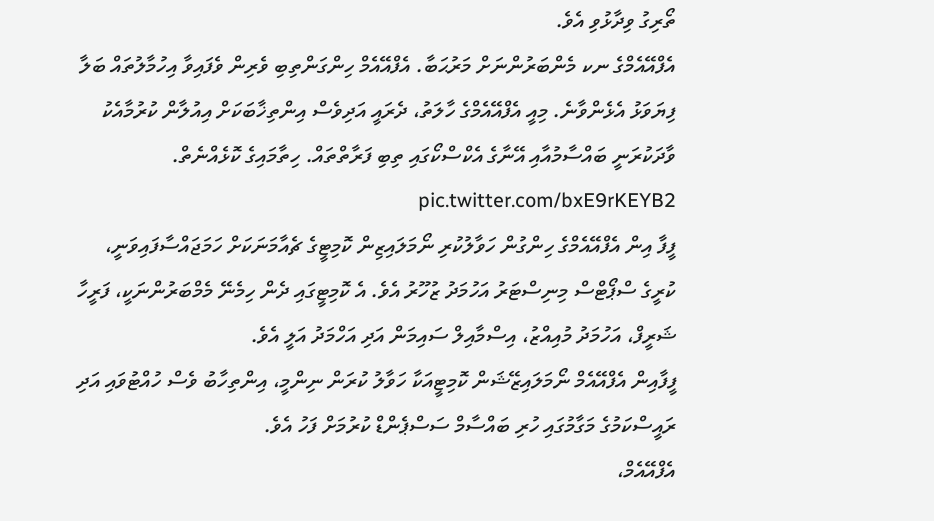ތޯރިގު ވިދާޅުވި އެވެ.
އެފްއޭއެމްގެ ނކ މެންބަރުންނަށް މަރުޙަބާ. އެފްއޭއެމް ހިންގަންތިބި ވެރިން ވެފައިވާ އިހުމާލުތައް ބަލާ ފިޔަވަޅު އެޅެންވާނެ. މިއީ އެފްއޭއެމްގެ ހާލަތު، ދެރައީ އަދިވެސް އިންތިޚާބަކަށް އިއުލާން ކުރުމާއެކު ވާދަކުރަނީ ބައްސާމުއާއި އޭނާގެ އެކްސްކޯގައި ތިބި ފަރާތްތައް. ހިތާމައިގެ ކޮޅެއްނެތް. pic.twitter.com/bxE9rKEYB2
ފީފާ އިން އެފްއޭއެމްގެ ހިންގުން ހަވާލުކުރި ނޯމަލައިޒިން ކޮމިޓީގެ ޗެއާމަނަކަށް ހަމަޖައްސާފައިވަނީ، ކުރީގެ ސްޕޯޓްސް މިނިސްޓަރު އަހުމަދު ޒުހޫރު އެވެ. އެ ކޮމިޓީގައި ދެން ހިމެނޭ މެމްބަރުންނަކީ، ފަރީހާ ޝަރީފް، އަހުމަދު މުއިއްޒު، އިސްމާއިލް ސައިމަން އަދި އަހްމަދު އަލީ އެވެ.
ފީފާއިން އެފްއޭއެމް ނޯމަލައިޒޭޝަން ކޮމިޓީއަކާ ހަވާލު ކުރަން ނިންމީ، އިންތިހާބު ވެސް ހުއްޓުވައި އަދި ރައީސްކަމުގެ މަގާމުގައި ހުރި ބައްސާމް ސަސްޕެންޑް ކުރުމަށް ފަހު އެވެ.
އެފްއޭއެމް،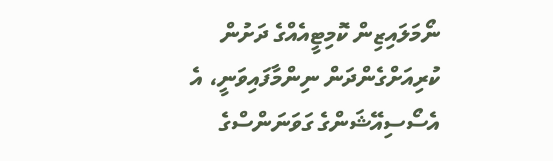ނޯމަލައިޒިން ކޮމިޓީއެއްގެ ދަށުން ކުރިއަށްގެންދަން ނިންމާފައިވަނީ، އެ އެސޯސިއޭޝަންގެ ގަވަނަންސްގެ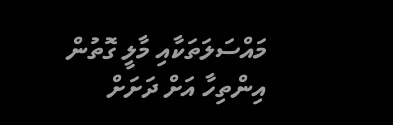މައްސަލަތަކާއި މާލީ ގޮތުން އިންތިހާ އަށް ދަށަށް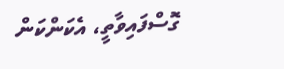ގޮސްފައިވާތީ، އެކަންކަން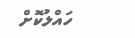ހައްލުކޮށް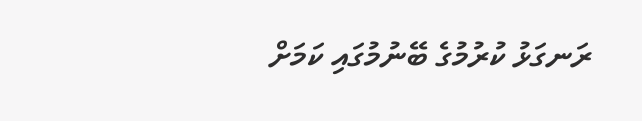ރަނގަޅު ކުރުމުގެ ބޭނުމުގައި ކަމަށް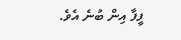ފީފާ އިން ބުނެ އެވެ.